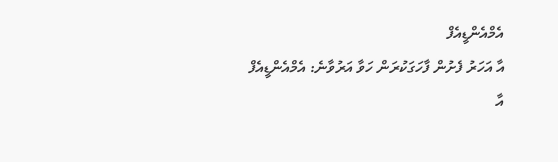އެމްއެންޑީއެފް
އާ އަހަރު ފެށުން ފާހަގަކުރަން ހަވާ އަރުވާނެ: އެމްއެންޑީއެފް
އާ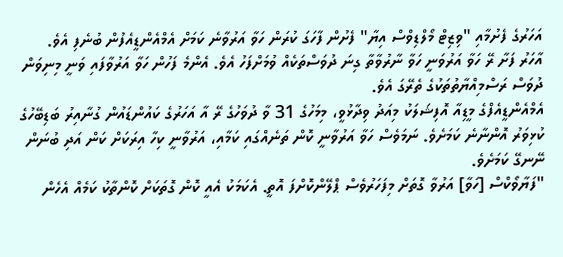އަހަރުގެ ފެށުމާއި "ވިޒިޓް މޯލްޑިވްސް އިޔާ" ފެށުން ފާހަގަ ކުރަން ހަވާ އަރުވާނެ ކަމަށް އެމްއެންޑީއެފުން ބުނެފި އެވެ.
އާހަރު ފަށާ ރޭ ހަވާ އަރުވަނީ ހަވާ ނާރުވާތާ ގިނަ ދުވަސްތަކެއް ވުމަށްފަހު އެވެ. އެންމެ ފަހުން ހަވާ އަރުވާފައި ވަނީ މިނިވަން ދުވަސް ރަސްމިއްޔާތުތަކުގެ ތެރޭގަ އެވެ.
އެމްއެންޑީއެފްގެ މީޑިއާ އޮފިޝަލަކު މިއަދު ވިދާޅުވީ، މިމަހުގެ 31 ވާ ދުވަހުގެ ރޭ އާ އަހަރުގެ ކައުންޑައުން ގުނާއިރު ބަޑިބޭހުގެ ކުޅިވަރު އޮންނާނެ ކަމަށެވެ. ނަމަވެސް ހަވާ އަރުވާނީ ކޮން ތަނެއްގައި ކަމާއި، އަރުވާނީ ކިހާ އިރަކަށް ކަން އަދި ބުނަން ނޭނގޭ ކަމަށެވެ.
"ފަޔާވޯކްސް [ހަވާ] އަރުވާ ގޮތަށް މިފަހަރުވެސް ޕްލޭންކޮށްފަ އޮތީ. އެކަމަކު އެއީ ކޮން ގޮތަކަށް ކޮންތާކު ކަމެއް އެހެން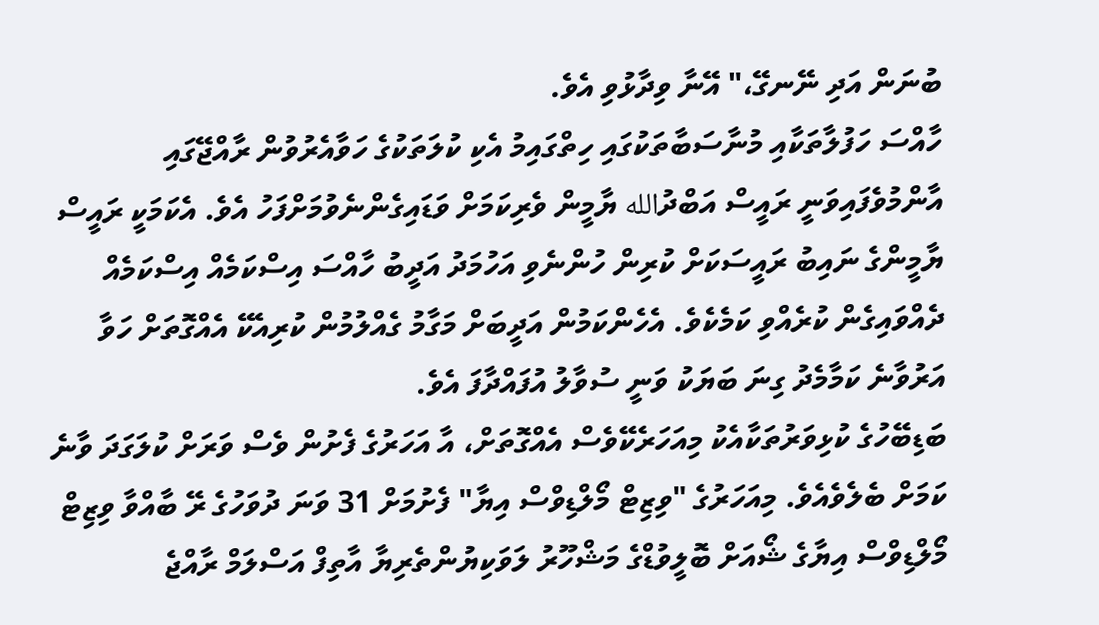ބުނަން އަދި ނޭނގޭ،" އޭނާ ވިދާޅުވި އެވެ.
ހާއްސަ ހަފުލާތަކާއި މުނާސަބާތަކުގައި ހިތްގައިމު އެކި ކުލަތަކުގެ ހަވާއެރުވުން ރާއްޖޭގައި އާންމުވެފައިވަނީ ރައީސް އަބްދުالله ޔާމީން ވެރިކަމަށް ވަޑައިގެންނެވުމަށްފަހު އެވެ. އެކަމަކީ ރައީސް ޔާމީންގެ ނައިބު ރައީސަކަށް ކުރިން ހުންނެވި އަހުމަދު އަދީބު ހާއްސަ އިސްކަމެއް އިސްކަމެއް ދެއްވައިގެން ކުރެއްވި ކަމެކެވެ. އެހެންކަމުން އަދީބަށް މަގާމު ގެއްލުމުން ކުރިއެކޭ އެއްގޮތަށް ހަވާ އަރުވާނެ ކަމާމެދު ގިނަ ބަޔަކު ވަނީ ސުވާލު އުފައްދާފަ އެވެ.
ބަޑިބޭހުގެ ކުޅިވަރުތަކާއެކު މިއަހަރެކޭވެސް އެއްގޮތަށް، އާ އަހަރުގެ ފެށުން ވެސް ވަރަށް ކުލަގަދަ ވާނެ ކަމަށް ބެލެވެއެވެ. މިއަހަރުގެ "ވިޒިޓް މޯލްޑިވްސް އިޔާ" ފެށުމަށް 31 ވަނަ ދުވަހުގެ ރޭ ބާއްވާ ވިޒިޓް މޯލްޑިވްސް އިޔާގެ ޝޯއަށް ބޮލީވުޑްގެ މަޝްހޫރު ލަވަކިޔުންތެރިޔާ އާތިފް އަސްލަމް ރާއްޖެ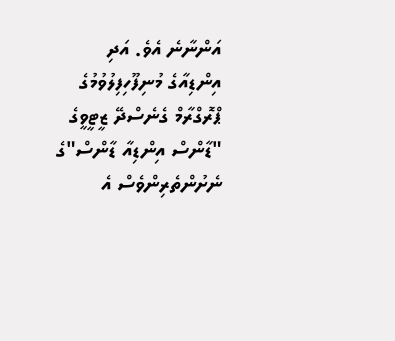އަންނާނެ އެވެ. އަދި އިންޑިއާގެ މުނިފޫހިފިލުވުމުގެ ޕްރޮގްރާމް ގެނެސްދޭ ޒީޓީވީގެ "ޑާންސް އިންޑިއާ ޑާންސް"ގެ ނެށުންތެރިންވެސް އެ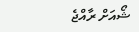ޝޯއަށް ރާއްޖެ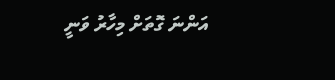އަންނަ ގޮތަށް މިހާރު ވަނީ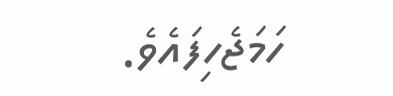ހަމަޖެހިފައެވެ.